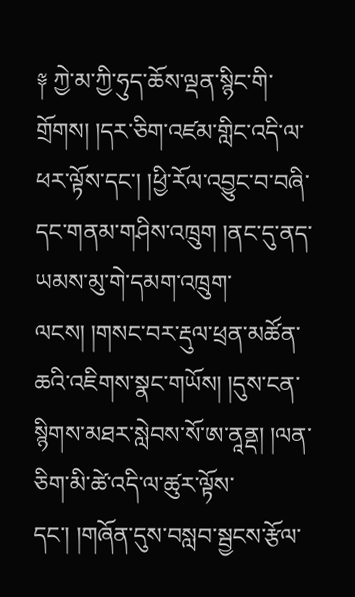༈ ཀྱེ་མ་ཀྱི་ཧུད་ཆོས་ལྡན་སྙིང་གི་གྲོགས། །དར་ཅིག་འཛམ་གླིང་འདི་ལ་ཕར་ལྟོས་དང་། །ཕྱི་རོལ་འབྱུང་བ་བཞི་དང་གནམ་གཤིས་འཁྲུག །ནང་དུ་ནད་ཡམས་མུ་གེ་དམག་འཁྲུག་ལངས། །གསང་བར་རྡུལ་ཕྲན་མཚོན་ཆའི་འཇིགས་སྣང་གཡོས། །དུས་ངན་སྙིགས་མཐར་སླེབས་སོ་ཨ་ནཱནྡ། །ལན་ཅིག་མི་ཚེ་འདི་ལ་ཚུར་ལྟོས་དང་། །གཞོན་དུས་བསླབ་སྦྱངས་རྩོལ་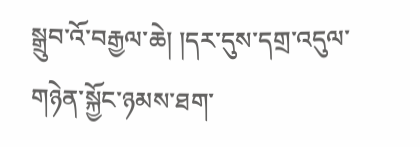སྒྲུབ་འོ་བརྒྱལ་ཆེ། །དར་དུས་དགྲ་འདུལ་གཉེན་སྐྱོང་ཉམས་ཐག་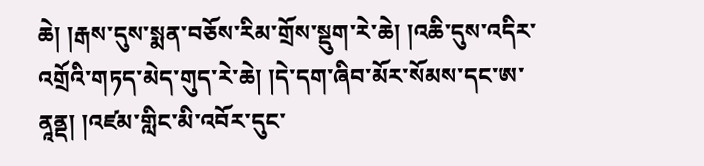ཆེ། །རྒས་དུས་སྨན་བཅོས་རིམ་གྲོས་སྡུག་རེ་ཆེ། །འཆི་དུས་འདིར་འགྲོའི་གཏད་མེད་གུད་རེ་ཆེ། །དེ་དག་ཞིབ་མོར་སོམས་དང་ཨ་ནཱནྡ། །འཛམ་གླིང་མི་འབོར་དུང་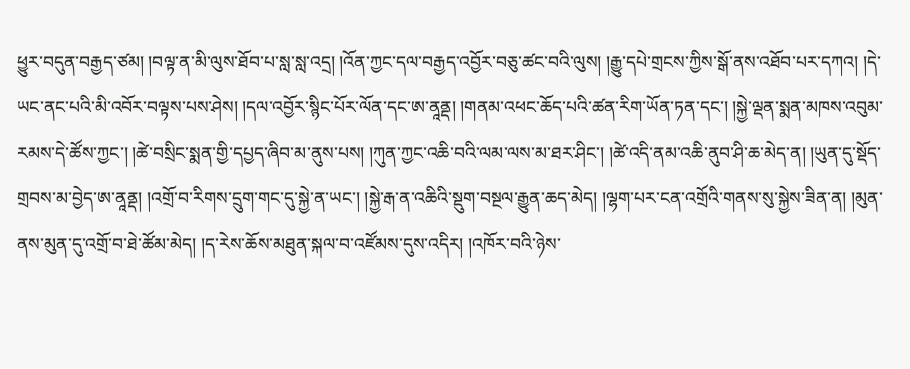ཕྱུར་བདུན་བརྒྱད་ཙམ། །བལྟ་ན་མི་ལུས་ཐོབ་པ་སླ་སླ་འདྲ། །འོན་ཀྱང་དལ་བརྒྱད་འབྱོར་བཅུ་ཚང་བའི་ལུས། །རྒྱུ་དཔེ་གྲངས་ཀྱིས་སྒོ་ནས་འཐོབ་པར་དཀའ། །དེ་ཡང་ནང་པའི་མི་འབོར་བལྟས་པས་ཤེས། །དལ་འབྱོར་སྙིང་པོར་ལོན་དང་ཨ་ནཱནྡ། །གནམ་འཕང་ཆོད་པའི་ཚན་རིག་ཡོན་ཏན་དང་། །སྐྱེ་ལྡན་སྨན་མཁས་འབུམ་རམས་དེ་ཚོས་ཀྱང་། །ཚེ་བསྲིང་སྨན་གྱི་དཔྱད་ཞིབ་མ་ནུས་པས། །ཀུན་ཀྱང་འཆི་བའི་ལམ་ལས་མ་ཐར་ཤིང་། །ཚེ་འདི་ནམ་འཆི་ནུབ་ཤི་ཆ་མེད་ན། །ཡུན་དུ་སྡོད་གྲབས་མ་བྱེད་ཨ་ནཱནྡ། །འགྲོ་བ་རིགས་དྲུག་གང་དུ་སྐྱེ་ན་ཡང་། །སྐྱེ་རྒ་ན་འཆིའི་སྡུག་བསྔལ་རྒྱུན་ཆད་མེད། །ལྷག་པར་ངན་འགྲོའི་གནས་སུ་སྐྱེས་ཟིན་ན། །མུན་ནས་མུན་དུ་འགྲོ་བ་ཐེ་ཚོམ་མེད། །ད་རེས་ཆོས་མཐུན་སྐལ་བ་འཛོམས་དུས་འདིར། །འཁོར་བའི་ཉེས་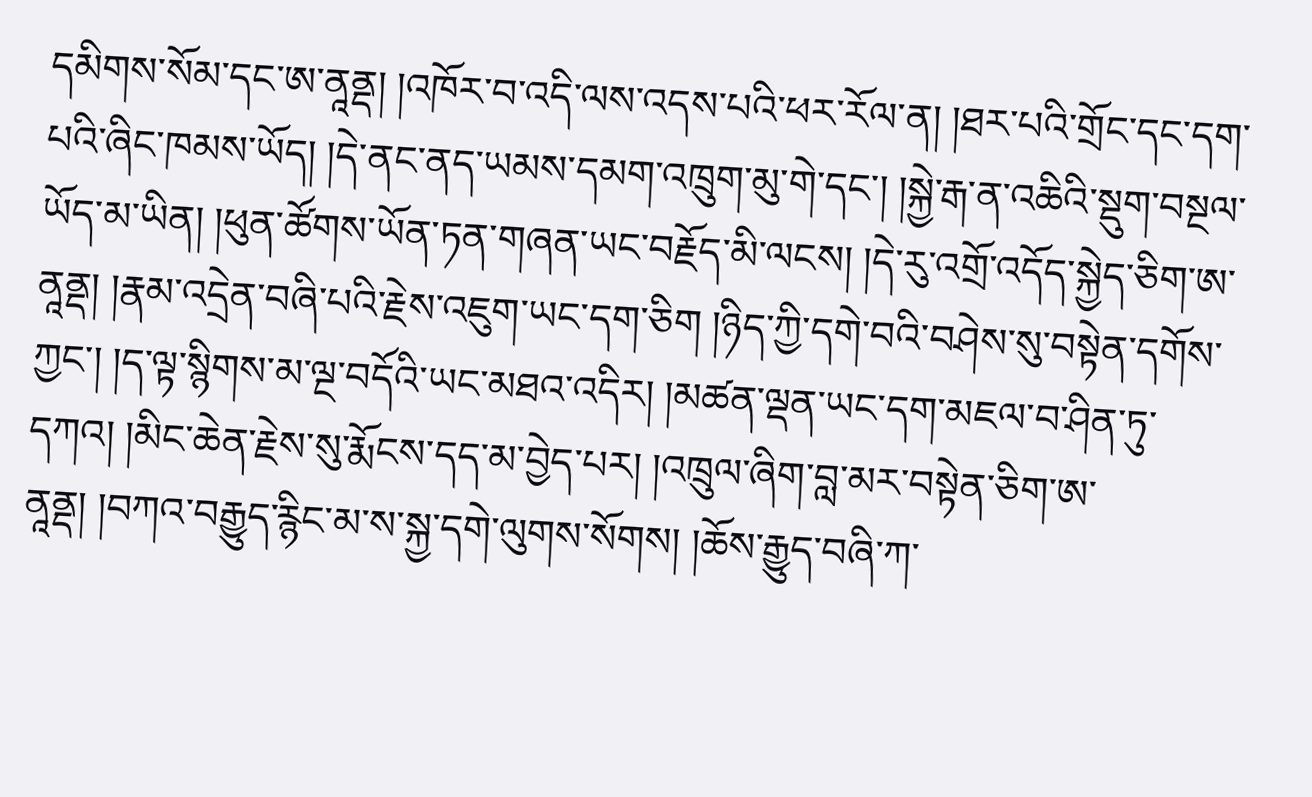དམིགས་སོམ་དང་ཨ་ནཱནྡ། །འཁོར་བ་འདི་ལས་འདས་པའི་ཕར་རོལ་ན། །ཐར་པའི་གྲོང་དང་དག་པའི་ཞིང་ཁམས་ཡོད། །དེ་ནང་ནད་ཡམས་དམག་འཁྲུག་མུ་གེ་དང་། །སྐྱེ་རྒ་ན་འཆིའི་སྡུག་བསྔལ་ཡོད་མ་ཡིན། །ཕུན་ཚོགས་ཡོན་ཏན་གཞན་ཡང་བརྗོད་མི་ལངས། །དེ་རུ་འགྲོ་འདོད་སྐྱེད་ཅིག་ཨ་ནཱནྡ། །རྣམ་འདྲེན་བཞི་པའི་རྗེས་འཇུག་ཡང་དག་ཅིག །ཉིད་ཀྱི་དགེ་བའི་བཤེས་སུ་བསྟེན་དགོས་ཀྱང་། །ད་ལྟ་སྙིགས་མ་ལྔ་བདོའི་ཡང་མཐའ་འདིར། །མཚན་ལྡན་ཡང་དག་མཇལ་བ་ཤིན་ཏུ་དཀའ། །མིང་ཆེན་རྗེས་སུ་རྨོངས་དད་མ་བྱེད་པར། །འཁྲུལ་ཞིག་བླ་མར་བསྟེན་ཅིག་ཨ་ནཱནྡ། །བཀའ་བརྒྱུད་རྙིང་མ་ས་སྐྱ་དགེ་ལུགས་སོགས། །ཆོས་རྒྱུད་བཞི་ཀ་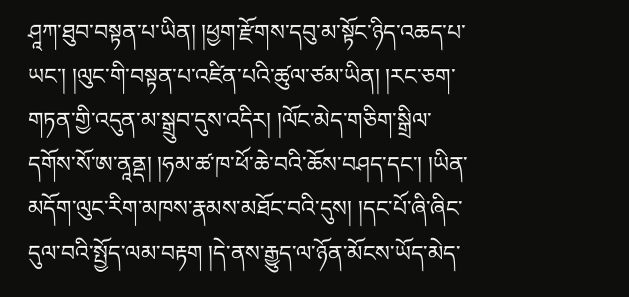ཤཱཀ་ཐུབ་བསྟན་པ་ཡིན། །ཕྱག་རྫོགས་དབུ་མ་སྟོང་ཉིད་འཆད་པ་ཡང་། །ལུང་གི་བསྟན་པ་འཛིན་པའི་ཚུལ་ཙམ་ཡིན། །རང་ཅག་གཏན་གྱི་འདུན་མ་སྒྲུབ་དུས་འདིར། །ལོང་མེད་གཅིག་སྒྲིལ་དགོས་སོ་ཨ་ནཱནྡ། །ཧམ་ཚ་ཁ་ཕོ་ཆེ་བའི་ཆོས་བཤད་དང་། །ཡིན་མདོག་ལུང་རིག་མཁས་རྣམས་མཐོང་བའི་དུས། །དང་པོ་ཞི་ཞིང་དུལ་བའི་སྤྱོད་ལམ་བརྟག །དེ་ནས་རྒྱུད་ལ་ཉོན་མོངས་ཡོད་མེད་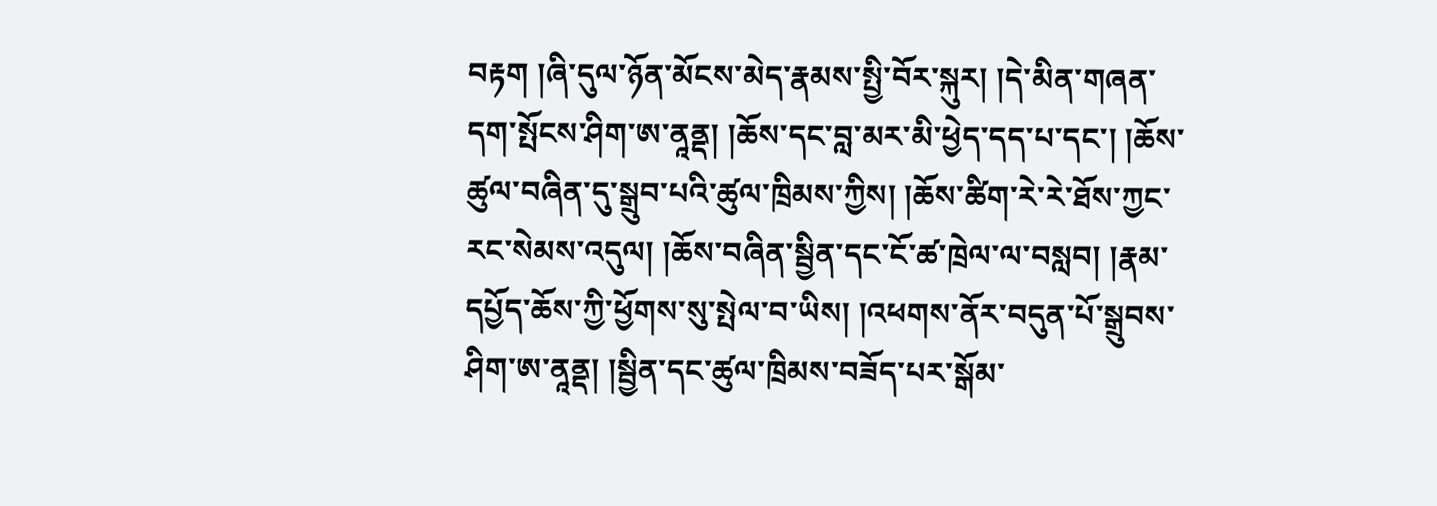བརྟག །ཞི་དུལ་ཉོན་མོངས་མེད་རྣམས་སྤྱི་བོར་སྐུར། །དེ་མིན་གཞན་དག་སྤོངས་ཤིག་ཨ་ནཱནྡ། །ཆོས་དང་བླ་མར་མི་ཕྱེད་དད་པ་དང་། །ཆོས་ཚུལ་བཞིན་དུ་སྒྲུབ་པའི་ཚུལ་ཁྲིམས་ཀྱིས། །ཆོས་ཚིག་རེ་རེ་ཐོས་ཀྱང་རང་སེམས་འདུལ། །ཆོས་བཞིན་སྦྱིན་དང་ངོ་ཚ་ཁྲེལ་ལ་བསླབ། །རྣམ་དཔྱོད་ཆོས་ཀྱི་ཕྱོགས་སུ་སྤེལ་བ་ཡིས། །འཕགས་ནོར་བདུན་པོ་སྒྲུབས་ཤིག་ཨ་ནཱནྡ། །སྦྱིན་དང་ཚུལ་ཁྲིམས་བཟོད་པར་སྒོམ་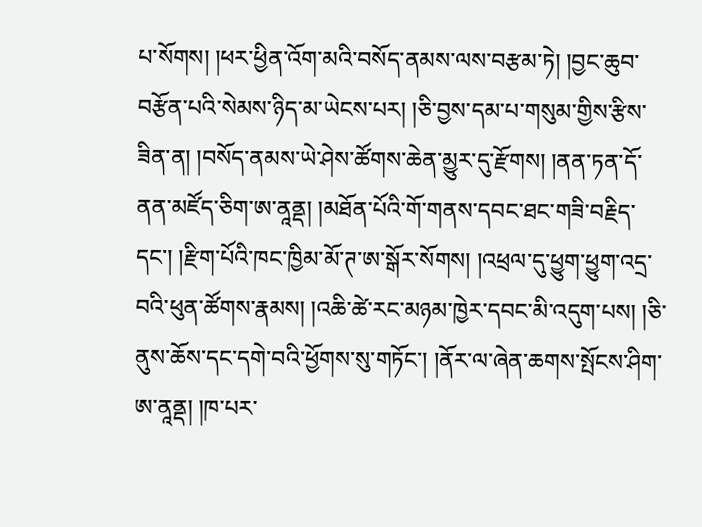པ་སོགས། །ཕར་ཕྱིན་འོག་མའི་བསོད་ནམས་ལས་བརྩམ་ཏེ། །བྱང་ཆུབ་བརྩོན་པའི་སེམས་ཉིད་མ་ཡེངས་པར། །ཅི་བྱས་དམ་པ་གསུམ་གྱིས་རྩིས་ཟིན་ན། །བསོད་ནམས་ཡེ་ཤེས་ཚོགས་ཆེན་མྱུར་དུ་རྫོགས། །ནན་ཏན་དོ་ནན་མཛོད་ཅིག་ཨ་ནཱནྡ། །མཐོན་པོའི་གོ་གནས་དབང་ཐང་གཟི་བརྗིད་དང་། །རྫིག་པོའི་ཁང་ཁྱིམ་མོ་ཊ་ཨ་སྒོར་སོགས། །འཕྲལ་དུ་ཕྱུག་ཕྱུག་འདྲ་བའི་ཕུན་ཚོགས་རྣམས། །འཆི་ཚེ་རང་མཉམ་ཁྱེར་དབང་མི་འདུག་པས། །ཅི་ནུས་ཆོས་དང་དགེ་བའི་ཕྱོགས་སུ་གཏོང་། །ནོར་ལ་ཞེན་ཆགས་སྤོངས་ཤིག་ཨ་ནཱནྡ། །ཁ་པར་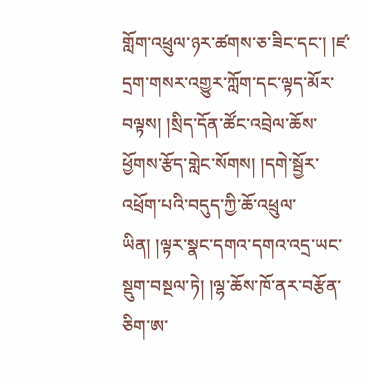གློག་འཕྲུལ་ཉར་ཚགས་ཅ་ཟིང་དང་། །ཛ་དྲག་གསར་འགྱུར་ཀློག་དང་ལྟད་མོར་བལྟས། །སྲིད་དོན་ཚོང་འབྲེལ་ཆོས་ཕྱོགས་རྩོད་གླེང་སོགས། །དགེ་སྦྱོར་འཕྲོག་པའི་བདུད་ཀྱི་ཆོ་འཕྲུལ་ཡིན། །ལྟར་སྣང་དགའ་དགའ་འདྲ་ཡང་སྡུག་བསྔལ་ཏེ། །ལྷ་ཆོས་ཁོ་ནར་བརྩོན་ཅིག་ཨ་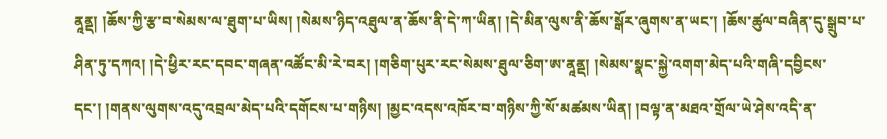ནཱནྡ། །ཆོས་ཀྱི་རྩ་བ་སེམས་ལ་ཐུག་པ་ཡིས། །སེམས་ཉིད་འཐུལ་ན་ཆོས་ནི་དེ་ཀ་ཡིན། །དེ་མིན་ལུས་ནི་ཆོས་སྒོར་ཞུགས་ན་ཡང་། །ཆོས་ཚུལ་བཞིན་དུ་སྒྲུབ་པ་ཤིན་ཏུ་དཀའ། །དེ་ཕྱིར་རང་དབང་གཞན་འཚོང་མི་རེ་བར། །གཅིག་པུར་རང་སེམས་ཐུལ་ཅིག་ཨ་ནཱནྡ། །སེམས་སྣང་སྐྱེ་འགག་མེད་པའི་གཞི་དབྱིངས་དང་། །གནས་ལུགས་འདུ་འབྲལ་མེད་པའི་དགོངས་པ་གཉིས། །མྱང་འདས་འཁོར་བ་གཉིས་ཀྱི་སོ་མཚམས་ཡིན། །བལྟ་ན་མཐའ་གྲོལ་ཡེ་ཤེས་འདི་ན་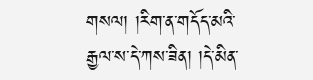གསལ། །རིག་ན་གདོད་མའི་རྒྱལ་ས་དེ་ཀས་ཟིན། །དེ་མིན་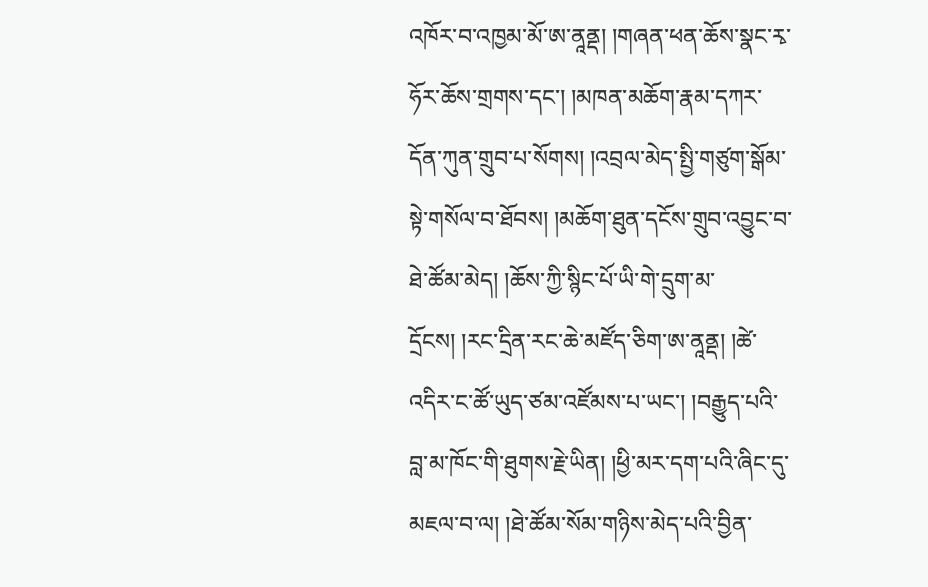འཁོར་བ་འཁྱམ་མོ་ཨ་ནཱནྡ། །གཞན་ཕན་ཆོས་སྣང་རྭ་ཧོར་ཆོས་གྲགས་དང་། །མཁན་མཆོག་རྣམ་དཀར་དོན་ཀུན་གྲུབ་པ་སོགས། །འབྲལ་མེད་སྤྱི་གཙུག་སྒོམ་སྟེ་གསོལ་བ་ཐོབས། །མཆོག་ཐུན་དངོས་གྲུབ་འབྱུང་བ་ཐེ་ཚོམ་མེད། །ཆོས་ཀྱི་སྙིང་པོ་ཡི་གེ་དྲུག་མ་དྲོངས། །རང་དྲིན་རང་ཆེ་མཛོད་ཅིག་ཨ་ནཱནྡ། །ཚེ་འདིར་ང་ཚོ་ཡུད་ཙམ་འཛོམས་པ་ཡང་། །བརྒྱུད་པའི་བླ་མ་ཁོང་གི་ཐུགས་རྗེ་ཡིན། །ཕྱི་མར་དག་པའི་ཞིང་དུ་མཇལ་བ་ལ། །ཐེ་ཚོམ་སོམ་གཉིས་མེད་པའི་བྱིན་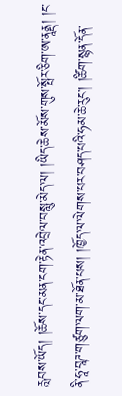རླབས་ཡོད། །ཆོས་དང་མན་ངག་རྟེན་འབྲེལ་བསླུ་མེད་ལ། །ཡིད་ཆེས་མོས་གུས་སྤོར་ཅིག་ཨ་ནཱནྡ། །ང་ནི་ཧཱ་བཱཌ་གཙུག་ལག་མ་ཐོན་པས། །ཁྱོད་ལ་ལེགས་པར་བཤད་པའི་ཧམ་ཆེ་རུང་། །ཚིག་སྙན་དོན་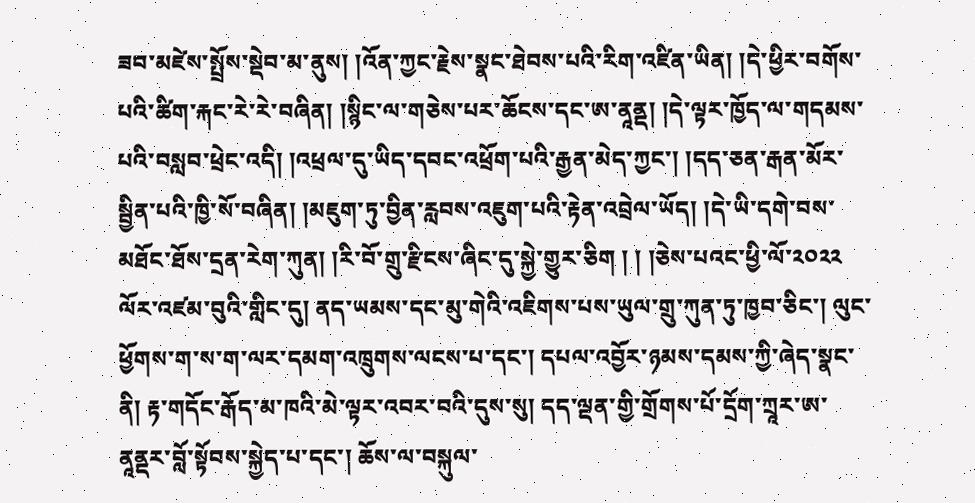ཟབ་མཛེས་སྤྲོས་སྡེབ་མ་ནུས། །འོན་ཀྱང་རྗེས་སྣང་ཐེབས་པའི་རིག་འཛིན་ཡིན། །དེ་ཕྱིར་བགོས་པའི་ཚིག་རྐང་རེ་རེ་བཞིན། །སྙིང་ལ་གཅེས་པར་ཆོངས་དང་ཨ་ནཱནྡ། །དེ་ལྟར་ཁྱོད་ལ་གདམས་པའི་བསླབ་ཕྲེང་འདི། །འཕྲལ་དུ་ཡིད་དབང་འཕྲོག་པའི་རྒྱན་མེད་ཀྱང་། །དད་ཅན་རྒན་མོར་སྦྱིན་པའི་ཁྱི་སོ་བཞིན། །མཇུག་ཏུ་བྱིན་རླབས་འཇུག་པའི་རྟེན་འབྲེལ་ཡོད། །དེ་ཡི་དགེ་བས་མཐོང་ཐོས་དྲན་རེག་ཀུན། །རི་བོ་གྲུ་རྫིངས་ཞིང་དུ་སྐྱེ་གྱུར་ཅིག ། ། །ཅེས་པའང་ཕྱི་ལོ་༢༠༢༢ ལོར་འཛམ་བུའི་གླིང་དུ། ནད་ཡམས་དང་མུ་གེའི་འཇིགས་པས་ཡུལ་གྲུ་ཀུན་ཏུ་ཁྱབ་ཅིང་། ལུང་ཕྱོགས་ག་ས་ག་ལར་དམག་འཁྲུགས་ལངས་པ་དང་། དཔལ་འབྱོར་ཉམས་དམས་ཀྱི་ཞེད་སྣང་ནི། རྟ་གདོང་རྒོད་མ་ཁའི་མེ་ལྟར་འབར་བའི་དུས་སུ། དད་ལྡན་གྱི་གྲོགས་པོ་དྲོག་ཀྲཱར་ཨ་ནཱནྡར་བློ་སྟོབས་སྐྱེད་པ་དང་། ཆོས་ལ་བསྐུལ་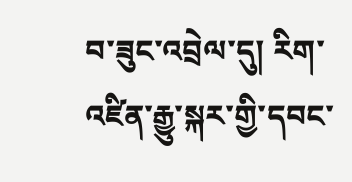བ་ཟུང་འབྲེལ་དུ། རིག་འཛིན་རྒྱུ་སྐར་གྱི་དབང་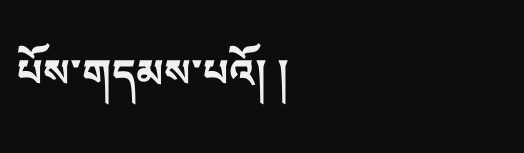པོས་གདམས་པའོ། །